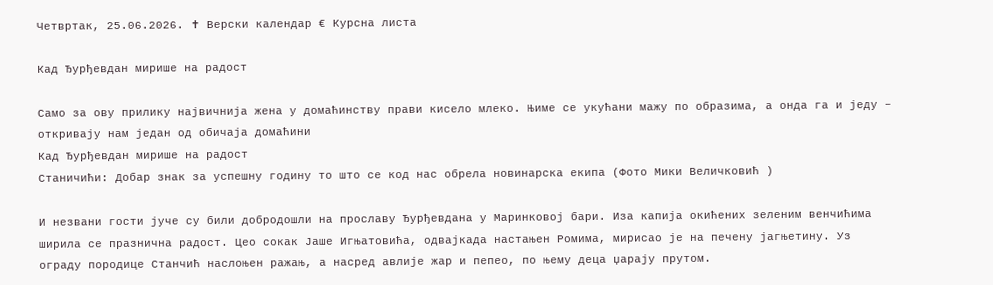Четвртак, 25.06.2026. ✝ Верски календар € Курсна листа

Кад Ђурђевдан мирише на радост

Само за ову прилику највичнија жена у домаћинству прави кисело млеко. Њиме се укућани мажу по образима, а онда га и једу – откривају нам један од обичаја домаћини
Кад Ђурђевдан мирише на радост
Станичићи: Добар знак за успешну годину то што се код нас обрела новинарска екипа (Фото Мики Величковић )

И незвани гости јуче су били добродошли на прославу Ђурђевдана у Маринковој бари. Иза капија окићених зеленим венчићима ширила се празнична радост. Цео сокак Јаше Игњатовића, одвајкада настањен Ромима, мирисао је на печену јагњетину. Уз ограду породице Станчић наслоњен ражањ, а насред авлије жар и пепео, по њему деца џарају прутом.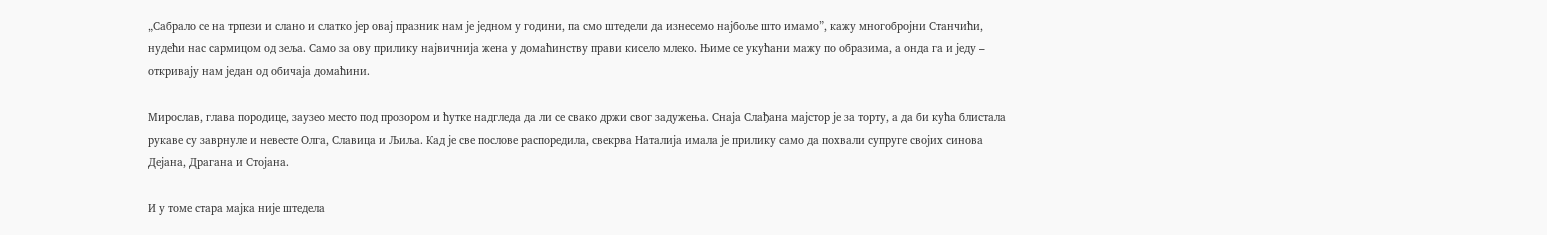„Сабрало се на трпези и слано и слатко јер овај празник нам је једном у години, па смо штедели да изнесемо најбоље што имамо”, кажу многобројни Станчићи, нудећи нас сармицом од зеља. Само за ову прилику највичнија жена у домаћинству прави кисело млеко. Њиме се укућани мажу по образима, а онда га и једу – откривају нам један од обичаја домаћини.

Мирослав, глава породице, заузео место под прозором и ћутке надгледа да ли се свако држи свог задужења. Снаја Слађана мајстор је за торту, а да би кућа блистала рукаве су заврнуле и невесте Олга, Славица и Љиља. Кад је све послове распоредила, свекрва Наталија имала је прилику само да похвали супруге својих синова Дејана, Драгана и Стојана.

И у томе стара мајка није штедела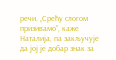речи. „Срећу слогом призивамо”, каже Наталија, па закључује да јој је добар знак за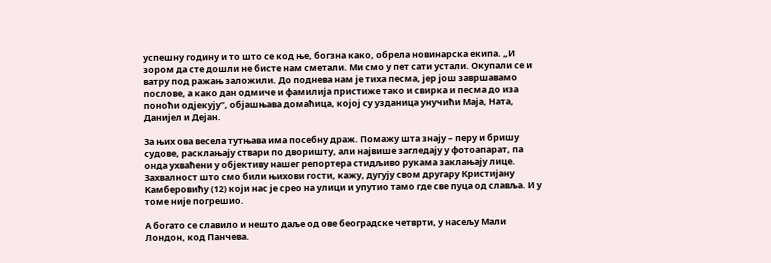успешну годину и то што се код ње, богзна како, обрела новинарска екипа. „И зором да сте дошли не бисте нам сметали. Ми смо у пет сати устали. Окупали се и ватру под ражањ заложили. До поднева нам је тиха песма, јер још завршавамо послове, а како дан одмиче и фамилија пристиже тако и свирка и песма до иза поноћи одјекују”, објашњава домаћица, којој су узданица унучићи Маја, Ната, Данијел и Дејан.

За њих ова весела тутњава има посебну драж. Помажу шта знају – перу и бришу судове, расклањају ствари по дворишту, али највише загледају у фотоапарат, па онда ухваћени у објективу нашег репортера стидљиво рукама заклањају лице. Захвалност што смо били њихови гости, кажу, дугују свом другару Кристијану Камберовићу (12) који нас је срео на улици и упутио тамо где све пуца од славља. И у томе није погрешио.

А богато се славило и нешто даље од ове београдске четврти, у насељу Мали Лондон, код Панчева.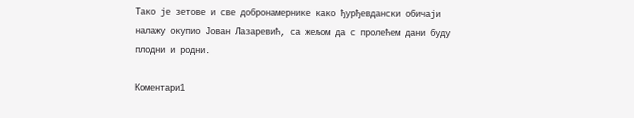Тако је зетове и све добронамернике како ђурђевдански обичаји налажу окупио Јован Лазаревић, са жељом да с пролећем дани буду плодни и родни.

Коментари1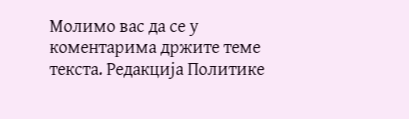Молимо вас да се у коментарима држите теме текста. Редакција Политике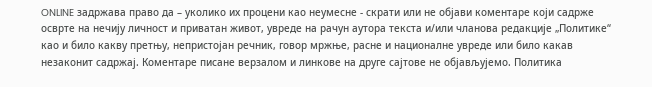ONLINE задржава право да – уколико их процени као неумесне - скрати или не објави коментаре који садрже осврте на нечију личност и приватан живот, увреде на рачун аутора текста и/или чланова редакције „Политике“ као и било какву претњу, непристојан речник, говор мржње, расне и националне увреде или било какав незаконит садржај. Коментаре писане верзалом и линкове на друге сајтове не објављујемо. Политика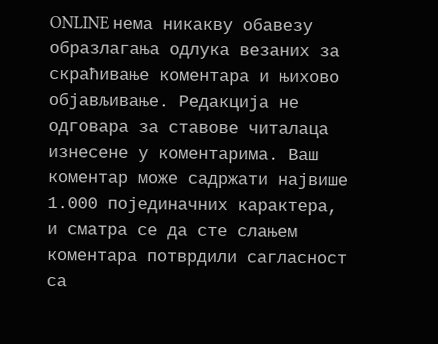ONLINE нема никакву обавезу образлагања одлука везаних за скраћивање коментара и њихово објављивање. Редакција не одговара за ставове читалаца изнесене у коментарима. Ваш коментар може садржати највише 1.000 појединачних карактера, и сматра се да сте слањем коментара потврдили сагласност са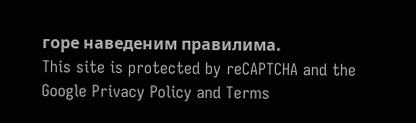горе наведеним правилима.
This site is protected by reCAPTCHA and the Google Privacy Policy and Terms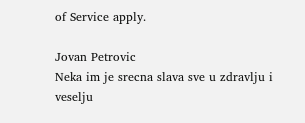of Service apply.

Jovan Petrovic
Neka im je srecna slava sve u zdravlju i veselju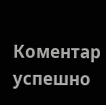Комeнтар успeшно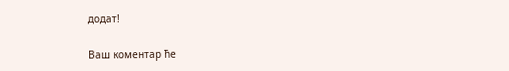додат!

Ваш комeнтар ћe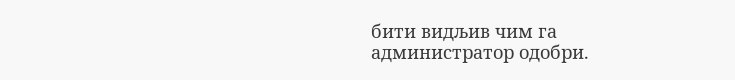бити видљив чим га администратор одобри.